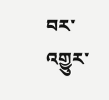བར་འགྱུར་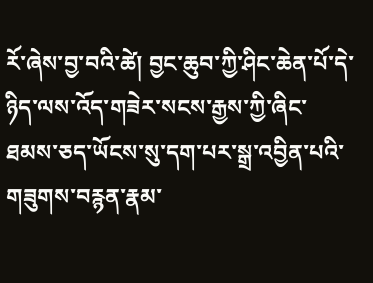རོ་ཞེས་བྱ་བའི་ཚེ། བྱང་ཆུབ་ཀྱི་ཤིང་ཆེན་པོ་དེ་ཉིད་ལས་འོད་གཟེར་སངས་རྒྱས་ཀྱི་ཞིང་ཐམས་ཅད་ཡོངས་སུ་དག་པར་སྒྲ་འབྱིན་པའི་གཟུགས་བརྙན་རྣམ་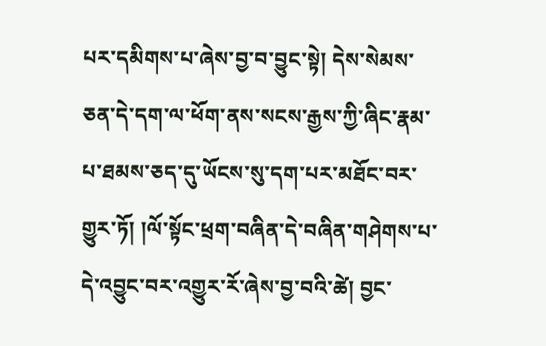པར་དམིགས་པ་ཞེས་བྱ་བ་བྱུང་སྟེ། དེས་སེམས་ཅན་དེ་དག་ལ་ཕོག་ནས་སངས་རྒྱས་ཀྱི་ཞིང་རྣམ་པ་ཐམས་ཅད་དུ་ཡོངས་སུ་དག་པར་མཐོང་བར་གྱུར་ཏོ། །ལོ་སྟོང་ཕྲག་བཞིན་དེ་བཞིན་གཤེགས་པ་དེ་འབྱུང་བར་འགྱུར་རོ་ཞེས་བྱ་བའི་ཚེ། བྱང་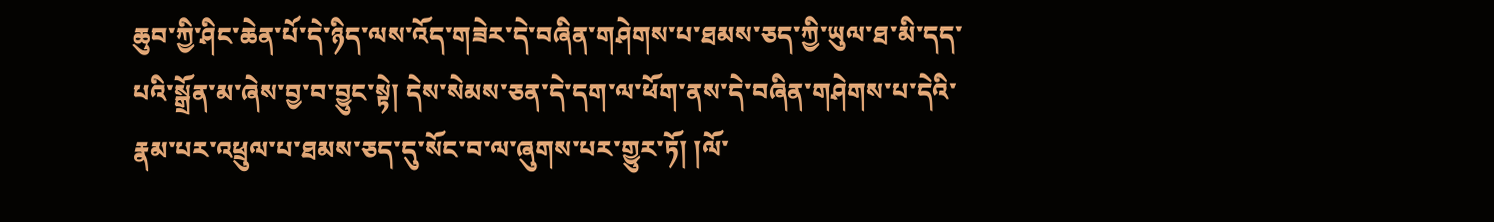ཆུབ་ཀྱི་ཤིང་ཆེན་པོ་དེ་ཉིད་ལས་འོད་གཟེར་དེ་བཞིན་གཤེགས་པ་ཐམས་ཅད་ཀྱི་ཡུལ་ཐ་མི་དད་པའི་སྒྲོན་མ་ཞེས་བྱ་བ་བྱུང་སྟེ། དེས་སེམས་ཅན་དེ་དག་ལ་ཕོག་ནས་དེ་བཞིན་གཤེགས་པ་དེའི་རྣམ་པར་འཕྲུལ་པ་ཐམས་ཅད་དུ་སོང་བ་ལ་ཞུགས་པར་གྱུར་ཏོ། །ལོ་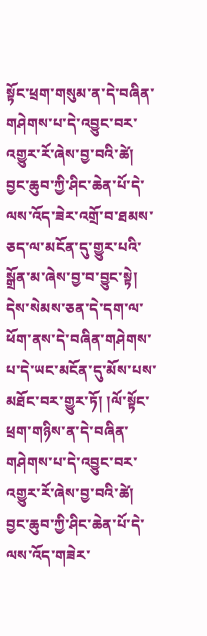སྟོང་ཕྲག་གསུམ་ན་དེ་བཞིན་གཤེགས་པ་དེ་འབྱུང་བར་འགྱུར་རོ་ཞེས་བྱ་བའི་ཚེ། བྱང་ཆུབ་ཀྱི་ཤིང་ཆེན་པོ་དེ་ལས་འོད་ཟེར་འགྲོ་བ་ཐམས་ཅད་ལ་མངོན་དུ་གྱུར་པའི་སྒྲོན་མ་ཞེས་བྱ་བ་བྱུང་སྟེ། དེས་སེམས་ཅན་དེ་དག་ལ་ཕོག་ནས་དེ་བཞིན་གཤེགས་པ་དེ་ཡང་མངོན་དུ་མོས་པས་མཐོང་བར་གྱུར་ཏོ། །ལོ་སྟོང་ཕྲག་གཉིས་ན་དེ་བཞིན་གཤེགས་པ་དེ་འབྱུང་བར་འགྱུར་རོ་ཞེས་བྱ་བའི་ཚེ། བྱང་ཆུབ་ཀྱི་ཤིང་ཆེན་པོ་དེ་ལས་འོད་གཟེར་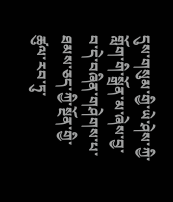དུས་གསུམ་གྱི་ཡེ་ཤེས་ཀྱི་གློག་གི་སྒྲོན་མ་ཞེས་བྱ་བ་དེ་བཞིན་གཤེགས་པ་ཐམས་ཅད་ཀྱི་སྔོན་གྱི་ཚུལ་རབ་ཏུ་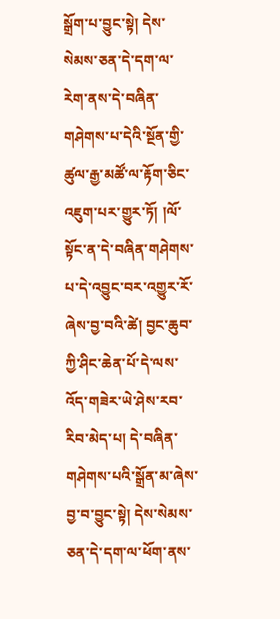སྒྲོག་པ་བྱུང་སྟེ། དེས་སེམས་ཅན་དེ་དག་ལ་རེག་ནས་དེ་བཞིན་གཤེགས་པ་དེའི་སྔོན་གྱི་ཚུལ་རྒྱ་མཚོ་ལ་རྟོག་ཅིང་འཇུག་པར་གྱུར་ཏོ། །ལོ་སྟོང་ན་དེ་བཞིན་གཤེགས་པ་དེ་འབྱུང་བར་འགྱུར་རོ་ཞེས་བྱ་བའི་ཚེ། བྱང་ཆུབ་ཀྱི་ཤིང་ཆེན་པོ་དེ་ལས་འོད་གཟེར་ཡེ་ཤེས་རབ་རིབ་མེད་པ། དེ་བཞིན་གཤེགས་པའི་སྒྲོན་མ་ཞེས་བྱ་བ་བྱུང་སྟེ། དེས་སེམས་ཅན་དེ་དག་ལ་ཕོག་ནས་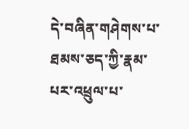དེ་བཞིན་གཤེགས་པ་ཐམས་ཅད་ཀྱི་རྣམ་པར་འཕྲུལ་པ་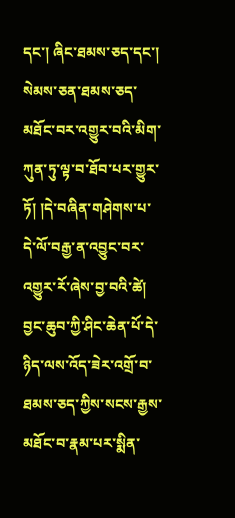དང་། ཞིང་ཐམས་ཅད་དང་། སེམས་ཅན་ཐམས་ཅད་མཐོང་བར་འགྱུར་བའི་མིག་ཀུན་ཏུ་ལྟ་བ་ཐོབ་པར་གྱུར་ཏོ། །དེ་བཞིན་གཤེགས་པ་དེ་ལོ་བརྒྱ་ན་འབྱུང་བར་འགྱུར་རོ་ཞེས་བྱ་བའི་ཚེ། བྱང་ཆུབ་ཀྱི་ཤིང་ཆེན་པོ་དེ་ཉིད་ལས་འོད་ཟེར་འགྲོ་བ་ཐམས་ཅད་ཀྱིས་སངས་རྒྱས་མཐོང་བ་རྣམ་པར་སྨིན་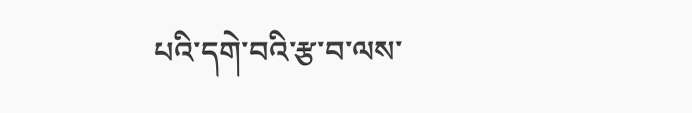པའི་དགེ་བའི་རྩ་བ་ལས་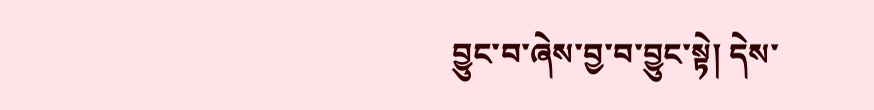བྱུང་བ་ཞེས་བྱ་བ་བྱུང་སྟེ། དེས་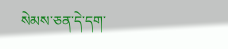སེམས་ཅན་དེ་དག་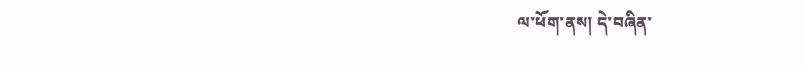ལ་ཕོག་ནས། དེ་བཞིན་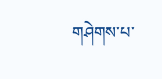གཤེགས་པ་